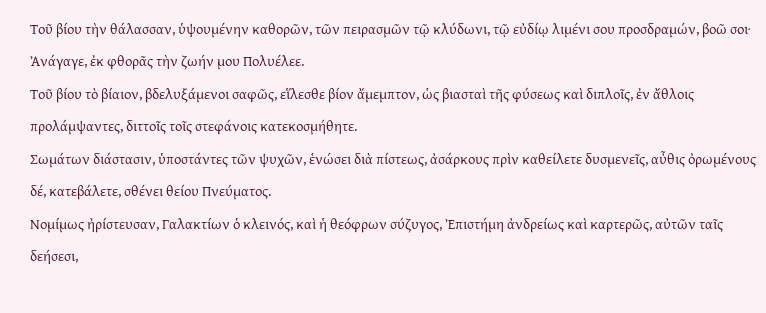Τοῦ βίου τὴν θάλασσαν, ὑψουμένην καθορῶν, τῶν πειρασμῶν τῷ κλύδωνι, τῷ εὐδίῳ λιμένι σου προσδραμών, βοῶ σοι· Ἀνάγαγε, ἐκ φθορᾶς τὴν ζωήν μου Πολυέλεε.
Τοῦ βίου τὸ βίαιον, βδελυξάμενοι σαφῶς, εἵλεσθε βίον ἄμεμπτον, ὡς βιασταὶ τῆς φύσεως καὶ διπλοῖς, ἐν ἄθλοις προλάμψαντες, διττοῖς τοῖς στεφάνοις κατεκοσμήθητε.
Σωμάτων διάστασιν, ὑποστάντες τῶν ψυχῶν, ἑνώσει διὰ πίστεως, ἀσάρκους πρὶν καθείλετε δυσμενεῖς, αὖθις ὀρωμένους δέ, κατεβάλετε, σθένει θείου Πνεύματος.
Νομίμως ἠρίστευσαν, Γαλακτίων ὁ κλεινός, καὶ ἡ θεόφρων σύζυγος, Ἐπιστήμη ἀνδρείως καὶ καρτερῶς, αὐτῶν ταῖς δεήσεσι,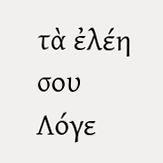τὰ ἐλέη σου Λόγε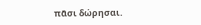πᾶσι δώρησαι.